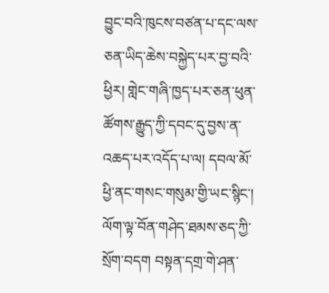བྱུང་བའི་ཁུངས་བཙན་པ་དང་ལས་ཅན་ཡིད་ཆེས་བསྐྱེད་པར་བྱ་བའི་ཕྱིར། གླེང་གཞི་ཁྱད་པར་ཅན་ཕུན་ཚོགས་རྒྱུད་ཀྱི་དབང་དུ་བྱས་ན་འཆད་པར་འདོད་པ་ལ། དབལ་མོ་ཕྱི་ནང་གསང་གསུམ་གྱི་ཡང་སྙིང་། ལོག་ལྟ་བོན་གཤེད་ཐམས་ཅད་ཀྱི་སྲོག་བདག བསྟན་དགྲ་གེ་ཤན་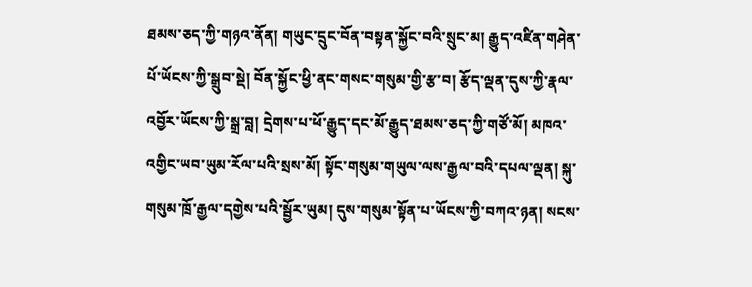ཐམས་ཅད་ཀྱི་གཉའ་ནོན། གཡུང་དྲུང་བོན་བསྟན་སྐྱོང་བའི་སྲུང་མ། རྒྱུད་འཛིན་གཤེན་པོ་ཡོངས་ཀྱི་སྒྲུབ་སྡེ། བོན་སྐྱོང་ཕྱི་ནང་གསང་གསུམ་གྱི་རྩ་བ། རྩོད་ལྡན་དུས་ཀྱི་རྣལ་འབྱོར་ཡོངས་ཀྱི་སྒྲ་བླ། དྲེགས་པ་ཕོ་རྒྱུད་དང་མོ་རྒྱུད་ཐམས་ཅད་ཀྱི་གཙོ་མོ། མཁའ་འགྱིང་ཡབ་ཡུམ་རོལ་པའི་སྲས་མོ། སྟོང་གསུམ་གཡུལ་ལས་རྒྱལ་བའི་དཔལ་ལྡན། སྐུ་གསུམ་ཁྲོ་རྒྱལ་དགྱེས་པའི་སྦྱོར་ཡུམ། དུས་གསུམ་སྟོན་པ་ཡོངས་ཀྱི་བཀའ་ཉན། སངས་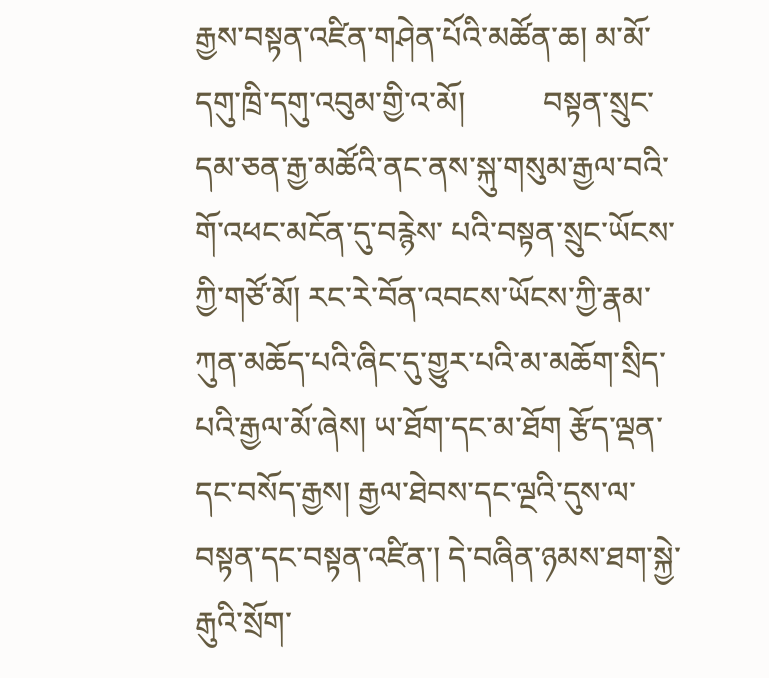རྒྱས་བསྟན་འཛིན་གཤེན་པོའི་མཚོན་ཆ། མ་མོ་དགུ་ཁྲི་དགུ་འབུམ་གྱི་འ་མོ།          བསྟན་སྲུང་དམ་ཅན་རྒྱ་མཚོའི་ནང་ནས་སྐུ་གསུམ་རྒྱལ་བའི་གོ་འཕང་མངོན་དུ་བརྙེས་ པའི་བསྟན་སྲུང་ཡོངས་ཀྱི་གཙོ་མོ། རང་རེ་བོན་འབངས་ཡོངས་ཀྱི་རྣམ་ཀུན་མཆོད་པའི་ཞིང་དུ་གྱུར་པའི་མ་མཆོག་སྲིད་ པའི་རྒྱལ་མོ་ཞེས། ཡ་ཐོག་དང་མ་ཐོག རྩོད་ལྡན་དང་བསོད་རྒྱས། རྒྱལ་ཐེབས་དང་ལྔའི་དུས་ལ་བསྟན་དང་བསྟན་འཛིན་། དེ་བཞིན་ཉམས་ཐག་སྐྱེ་རྒུའི་སྲོག་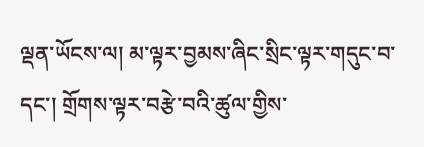ལྡན་ཡོངས་ལ། མ་ལྟར་བྱམས་ཞིང་སྲིང་ལྟར་གདུང་བ་དང་། གྲོགས་ལྟར་བརྩེ་བའི་ཚུལ་གྱིས་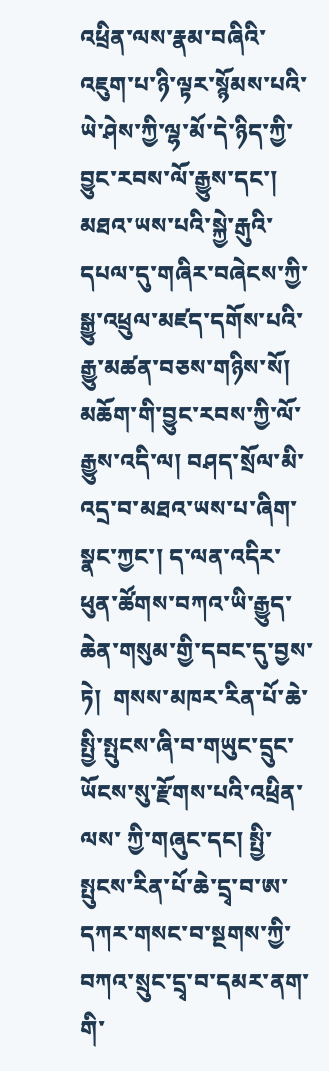འཕྲིན་ལས་རྣམ་བཞིའི་འཇུག་པ་ཉི་ལྟར་སྙོམས་པའི་ ཡེ་ཤེས་ཀྱི་ལྷ་མོ་དེ་ཉིད་ཀྱི་བྱུང་རབས་ལོ་རྒྱུས་དང་། མཐའ་ཡས་པའི་སྐྱེ་རྒུའི་དཔལ་དུ་གཞིར་བཞེངས་ཀྱི་སྒྱུ་འཕྲུལ་མཛད་དགོས་པའི་ རྒྱུ་མཚན་བཅས་གཉིས་སོ། མཆོག་གི་བྱུང་རབས་ཀྱི་ལོ་རྒྱུས་འདི་ལ། བཤད་སྲོལ་མི་འདྲ་བ་མཐའ་ཡས་པ་ཞིག་སྣང་ཀྱང་། ད་ལན་འདིར་ཕུན་ཚོགས་བཀའ་ཡི་རྒྱུད་ཆེན་གསུམ་གྱི་དབང་དུ་བྱས་ཏེ།  གསས་མཁར་རིན་པོ་ཆེ་སྤྱི་སྤུངས་ཞི་བ་གཡུང་དྲུང་ཡོངས་སུ་རྫོགས་པའི་འཕྲིན་ལས་ ཀྱི་གཞུང་དང། སྤྱི་སྤུངས་རིན་པོ་ཆེ་དྲྭ་བ་ཨ་དཀར་གསང་བ་སྔགས་ཀྱི་བཀའ་སྲུང་དྲྭ་བ་དམར་ནག་ གི་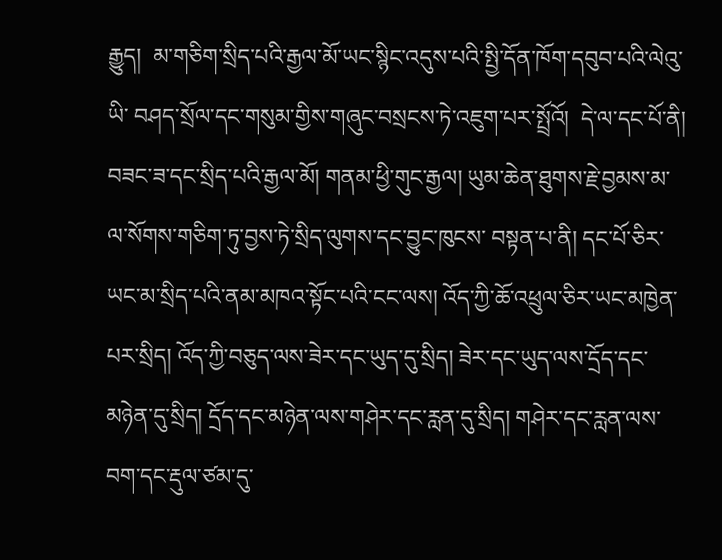རྒྱུད།  མ་གཅིག་སྲིད་པའི་རྒྱལ་མོ་ཡང་སྙིང་འདུས་པའི་སྤྱི་དོན་ཁོག་དབུབ་པའི་ལེའུ་ཡི་ བཤད་སྲོལ་དང་གསུམ་གྱིས་གཞུང་བསྲངས་ཏེ་འཇུག་པར་སྤྲོའོ།  དེ་ལ་དང་པོ་ནི།  བཟང་ཟ་དང་སྲིད་པའི་རྒྱལ་མོ། གནམ་ཕྱི་གུང་རྒྱལ། ཡུམ་ཆེན་ཐུགས་རྗེ་བྱམས་མ་ལ་སོགས་གཅིག་ཏུ་བྱས་ཏེ་སྲིད་ལུགས་དང་བྱུང་ཁུངས་ བསྟན་པ་ནི། དང་པོ་ཅིར་ཡང་མ་སྲིད་པའི་ནམ་མཁའ་སྟོང་པའི་ངང་ལས། འོད་ཀྱི་ཆོ་འཕྲུལ་ཅིར་ཡང་མཁྱེན་པར་སྲིད། འོད་ཀྱི་བཅུད་ལས་ཟེར་དང་ཡུད་དུ་སྲིད། ཟེར་དང་ཡུད་ལས་དྲོད་དང་མཉེན་དུ་སྲིད། དྲོད་དང་མཉེན་ལས་གཤེར་དང་རླན་དུ་སྲིད། གཤེར་དང་རླན་ལས་བག་དང་རྡུལ་ཙམ་དུ་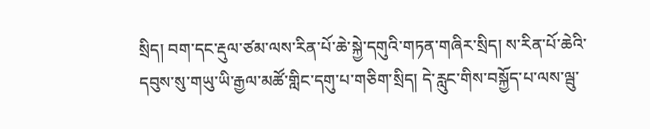སྲིད། བག་དང་རྡུལ་ཙམ་ལས་རིན་པོ་ཆེ་སྐྱེ་དགུའི་གཏན་གཞིར་སྲིད། ས་རིན་པོ་ཆེའི་དབུས་སུ་གཡུ་ཡི་རྒྱལ་མཚོ་གླིང་དགུ་པ་གཅིག་སྲིད། དེ་རླུང་གིས་བསྐྱོད་པ་ལས་ལྦུ་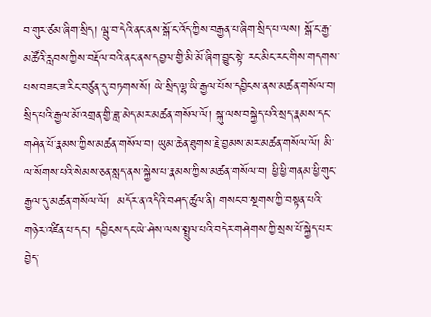བ་གུར་ཙམ་ཞིག་སྲིད། ལྦུ་བ་དེའི་ནང་ནས་སྒོ་ང་འོད་ཀྱིས་བརྒྱན་པ་ཞིག་སྲིད་པ་ལས། སྒོ་ང་རྒྱ་མཚོའི་རླབས་ཀྱིས་བརྡོལ་བའི་ནང་ནས་དབྱལ་གྱི་མི་མོ་ཞིག་བྱུང་སྟེ་ རང་མིང་རང་གིས་གདགས་པས་བཟང་ཟ་རིང་བཙུན་དུ་བཏགས་སོ། ཡེ་སྲིད་ལྷ་ཡི་རྒྱལ་པོས་དབྱིངས་ནས་མཚན་གསོལ་བ། སྲིད་པའི་རྒྱལ་མོ་འགྲན་གྱི་ཟླ་མེད་མར་མཚན་གསོལ་ལོ། སྐུ་ལས་བསྐྱེད་པའི་སྲད་རྣམས་དང་གཤེན་པོ་རྣམས་ཀྱིས་མཚན་གསོལ་བ། ཡུམ་ཆེན་ཐུགས་རྗེ་བྱམས་མར་མཚན་གསོལ་ལོ། མི་ལ་སོགས་པའི་སེམས་ཅན་སླད་ནས་སྐྱེས་པ་རྣམས་ཀྱིས་མཚན་གསོལ་བ། ཕྱི་ཕྱི་གནམ་ཕྱི་གུང་རྒྱལ་དུ་མཚན་གསོལ་ལོ།  མདོར་ན་འདིའི་བཤད་ཚུལ་ནི། གསང་བ་སྔགས་ཀྱི་བསྟན་པའི་གཉེར་འཛིན་པ་དང་། དབྱིངས་དང་ཡེ་ཤེས་ལས་སྤྲུལ་པའི་བདེར་གཤེགས་ཀྱི་སྲས་པོ་སྐྱེད་པར་བྱེད་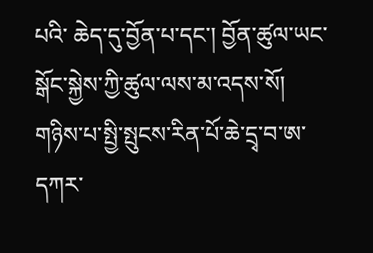པའི་ ཆེད་དུ་བྱོན་པ་དང་། བྱོན་ཚུལ་ཡང་སྒོང་སྐྱེས་ཀྱི་ཚུལ་ལས་མ་འདས་སོ། གཉིས་པ་སྤྱི་སྤུངས་རིན་པོ་ཆེ་དྲྭ་བ་ཨ་དཀར་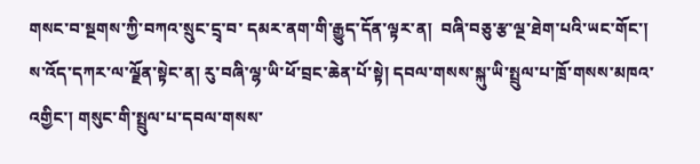གསང་བ་སྔགས་ཀྱི་བཀའ་སྲུང་དྲྭ་བ་ དམར་ནག་གི་རྒྱུད་དོན་ལྟར་ན།  བཞི་བཅུ་རྩ་ལྔ་ཐེག་པའི་ཡང་གོང་། ས་འོད་དཀར་ལ་ལྗོན་སྟེང་ན། རུ་བཞི་ལྷ་ཡི་ཕོ་བྲང་ཆེན་པོ་སྟེ། དབལ་གསས་སྐུ་ཡི་སྤྲུལ་པ་ཁྲོ་གསས་མཁའ་འགྱིང་། གསུང་གི་སྤྲུལ་པ་དབལ་གསས་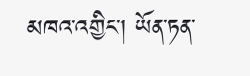མཁའ་འགྱིང་། ཡོན་ཏན་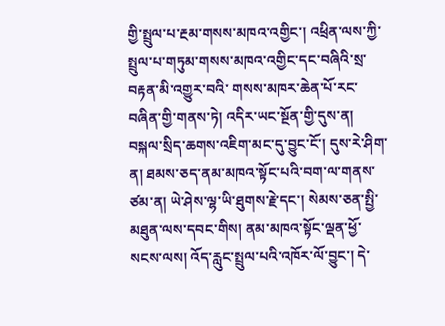གྱི་སྤྲུལ་པ་རྔམ་གསས་མཁའ་འགྱིང་། འཕྲིན་ལས་ཀྱི་སྤྲུལ་པ་གཏུམ་གསས་མཁའ་འགྱིང་དང་བཞིའི་སྲ་བརྟན་མི་འགྱུར་བའི་ གསས་མཁར་ཆེན་པོ་རང་བཞིན་གྱི་གནས་ཏེ། འདིར་ཡང་སྔོན་གྱི་དུས་ན། བསྐལ་སྲིད་ཆགས་འཇིག་མང་དུ་བྱུང་ངོ་། དུས་རེ་ཤིག་ན། ཐམས་ཅད་ནམ་མཁའ་སྟོང་པའི་བག་ལ་གནས་ཙམ་ན། ཡེ་ཤེས་ལྷ་ཡི་ཐུགས་རྗེ་དང་། སེམས་ཅན་སྤྱི་མཐུན་ལས་དབང་གིས། ནམ་མཁའ་སྟོང་ལྡན་ཕྱོ་སངས་ལས། འོད་རླུང་སྤྲུལ་པའི་འཁོར་ལོ་བྱུང་། དེ་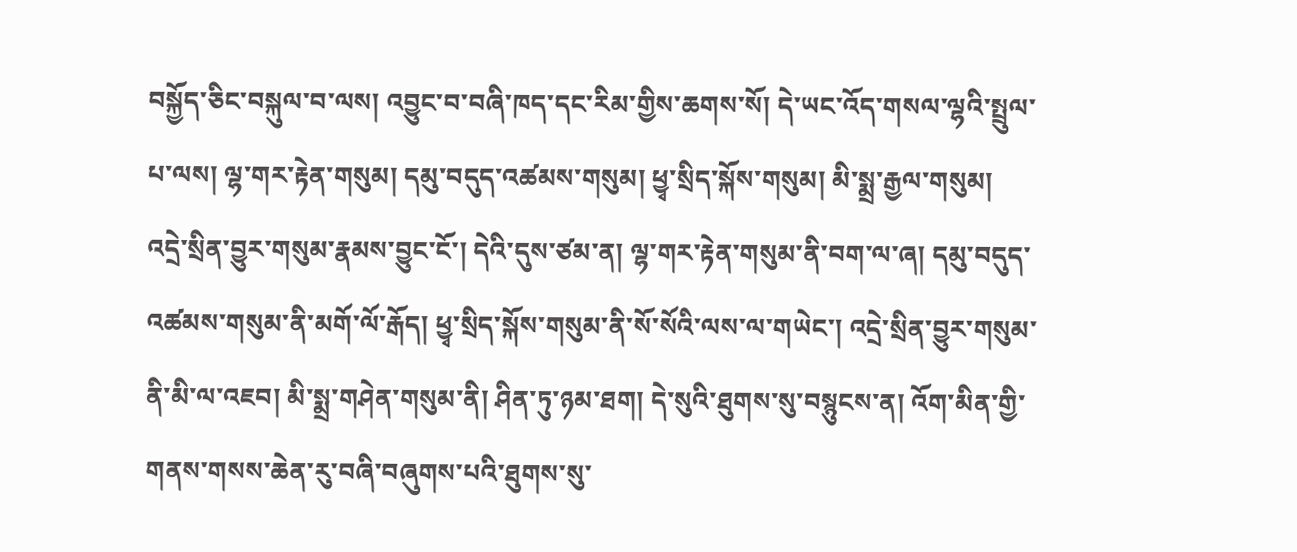བསྐྱོད་ཅིང་བསྐུལ་བ་ལས། འབྱུང་བ་བཞི་ཁད་དང་རིམ་གྱིས་ཆགས་སོ། དེ་ཡང་འོད་གསལ་ལྷའི་སྤྲུལ་པ་ལས། ལྷ་གར་རྟེན་གསུམ། དམུ་བདུད་འཚམས་གསུམ། ཕྱྭ་སྲིད་སྐོས་གསུམ། མི་སྨྲ་རྒྱལ་གསུམ། འདྲེ་སྲིན་བྱུར་གསུམ་རྣམས་བྱུང་ངོ་། དེའི་དུས་ཙམ་ན། ལྷ་གར་རྟེན་གསུམ་ནི་བག་ལ་ཞ། དམུ་བདུད་འཚམས་གསུམ་ནི་མགོ་ལོ་རྒོད། ཕྱྭ་སྲིད་སྐོས་གསུམ་ནི་སོ་སོའི་ལས་ལ་གཡེང་། འདྲེ་སྲིན་བྱུར་གསུམ་ནི་མི་ལ་འཇབ། མི་སྨྲ་གཤེན་གསུམ་ནི། ཤིན་ཏུ་ཉམ་ཐག། དེ་སུའི་ཐུགས་སུ་བསྙུངས་ན། འོག་མིན་གྱི་གནས་གསས་ཆེན་རུ་བཞི་བཞུགས་པའི་ཐུགས་སུ་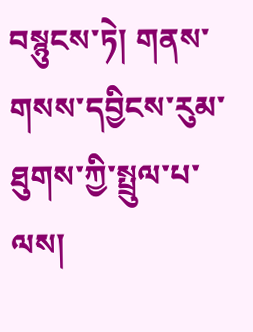བསྙུངས་ཏེ། གནས་གསས་དབྱིངས་རུམ་ཐུགས་ཀྱི་སྤྲུལ་པ་ལས།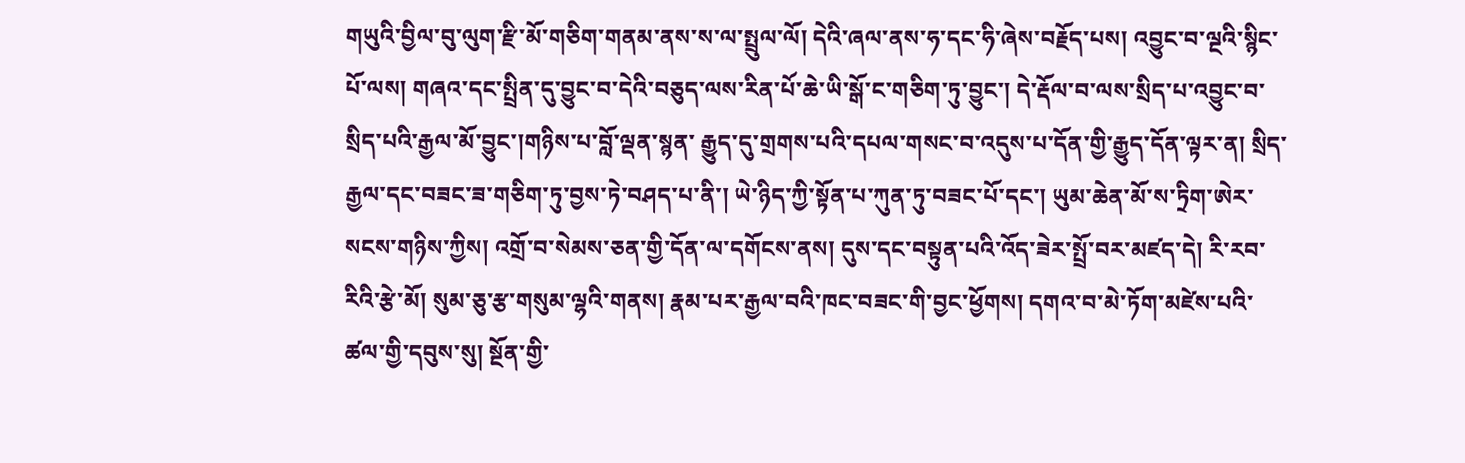གཡུའི་བྱིལ་བུ་ལུག་རྫི་མོ་གཅིག་གནམ་ནས་ས་ལ་སྤྲུལ་ལོ། དེའི་ཞལ་ནས་ཧ་དང་ཧི་ཞེས་བརྗོད་པས། འབྱུང་བ་ལྔའི་སྙིང་པོ་ལས། གཞའ་དང་སྤྲིན་དུ་བྱུང་བ་དེའི་བཅུད་ལས་རིན་པོ་ཆེ་ཡི་སྒོ་ང་གཅིག་ཏུ་བྱུང་། དེ་རྡོལ་བ་ལས་སྲིད་པ་འབྱུང་བ་སྲིད་པའི་རྒྱལ་མོ་བྱུང་།གཉིས་པ་བློ་ལྡན་སྙན་ རྒྱུད་དུ་གྲགས་པའི་དཔལ་གསང་བ་འདུས་པ་དོན་གྱི་རྒྱུད་དོན་ལྟར་ན། སྲིད་རྒྱལ་དང་བཟང་ཟ་གཅིག་ཏུ་བྱས་ཏེ་བཤད་པ་ནི་། ཡེ་ཉིད་ཀྱི་སྟོན་པ་ཀུན་ཏུ་བཟང་པོ་དང་། ཡུམ་ཆེན་མོ་ས་ཏྲིག་ཨེར་སངས་གཉིས་ཀྱིས། འགྲོ་བ་སེམས་ཅན་གྱི་དོན་ལ་དགོངས་ནས། དུས་དང་བསྟུན་པའི་འོད་ཟེར་སྤྲོ་བར་མཛད་དེ། རི་རབ་རིའི་རྩེ་མོ། སུམ་ཅུ་རྩ་གསུམ་ལྷའི་གནས། རྣམ་པར་རྒྱལ་བའི་ཁང་བཟང་གི་བྱང་ཕྱོགས། དགའ་བ་མེ་ཏོག་མཛེས་པའི་ཚལ་གྱི་དབུས་སུ། སྔོན་གྱི་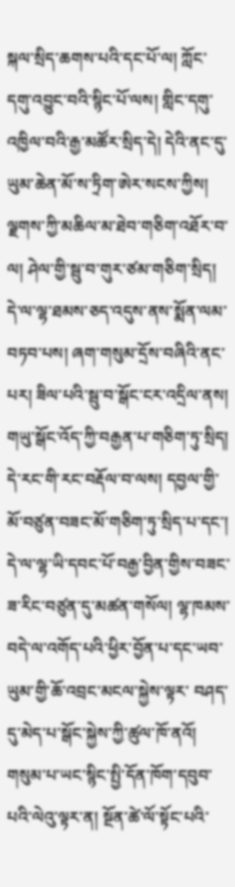སྐལ་སྲིད་ཆགས་པའི་དང་པོ་ལ། ཀློང་དགུ་འབྱུང་བའི་སྙིང་པོ་ལས། གླིང་དགུ་འཁྱིལ་བའི་རྒྱ་མཚོར་སྲིད་དེ། དེའི་ནང་དུ་ཡུམ་ཆེན་མོ་ས་ཏྲིག་ཨེར་སངས་ཀྱིས། ལྗགས་ཀྱི་མཆིལ་མ་ཐེབ་གཅིག་འཐོར་བ་ལ། ཤེལ་གྱི་སྦུ་བ་གུར་ཙམ་གཅིག་སྲིད། དེ་ལ་ལྷ་ཐམས་ཅད་འདུས་ནས་སྨོན་ལམ་བཏབ་པས། ཞག་གསུམ་དྲོས་བཞིའི་ནང་པར། ཟིལ་པའི་སྦུ་བ་སྒོང་ངར་འདྲིལ་ནས། གཡུ་སྒོང་འོད་ཀྱི་བརྒྱན་པ་གཅིག་ཏུ་སྲིད། དེ་རང་གི་རང་བརྡོལ་བ་ལས། དབྱལ་གྱི་མོ་བཙུན་བཟང་མོ་གཅིག་ཏུ་སྲིད་པ་དང་། དེ་ལ་ལྷ་ཡི་དབང་པོ་བརྒྱ་བྱིན་གྱིས་བཟང་ཟ་རིང་བཙུན་དུ་མཚན་གསོལ། ལྷ་ཁམས་བདེ་ལ་འགོད་པའི་ཕྱིར་བྱོན་པ་དང་ཡབ་ཡུམ་གྱི་ཆོ་འབྲང་མངལ་སྐྱེས་ལྟར་ བཤད་དུ་མེད་པ་སྒོང་སྐྱེས་ཀྱི་ཚུལ་ཁོ་ནའོ། གསུམ་པ་ཡང་སྙིང་སྤྱི་དོན་ཁོག་དབུབ་པའི་ལེའུ་ལྟར་ན། སྔོན་ཚེ་ལོ་སྟོང་པའི་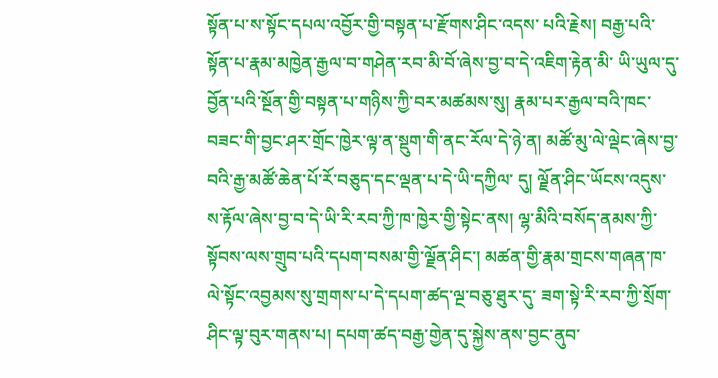སྟོན་པ་ས་སྟོང་དཔལ་འབྱོར་གྱི་བསྟན་པ་རྫོགས་ཤིང་འདས་ པའི་རྗེས། བརྒྱ་པའི་སྟོན་པ་རྣམ་མཁྱེན་རྒྱལ་བ་གཤེན་རབ་མི་བོ་ཞེས་བྱ་བ་དེ་འཇིག་རྟེན་མི་ ཡི་ཡུལ་དུ་བྱོན་པའི་སྔོན་གྱི་བསྟན་པ་གཉིས་ཀྱི་བར་མཚམས་སུ། རྣམ་པར་རྒྱལ་བའི་ཁང་བཟང་གི་བྱང་ཤར་གྲོང་ཁྱེར་ལྟ་ན་སྡུག་གི་ནང་རོལ་དེ་ཉེ་ན། མཚོ་མུ་ལེ་ལྡེང་ཞེས་བྱ་བའི་རྒྱ་མཚོ་ཆེན་པོ་རོ་བཅུད་དང་ལྡན་པ་དེ་ཡི་དཀྱིལ་ དུ། ལྗོན་ཤིང་ཡོངས་འདུས་ས་རྟོལ་ཞེས་བྱ་བ་དེ་ཡི་རི་རབ་ཀྱི་ཁ་ཁྱེར་གྱི་སྟེང་ནས། ལྷ་མིའི་བསོད་ནམས་ཀྱི་སྟོབས་ལས་གྲུབ་པའི་དཔག་བསམ་གྱི་ལྗོན་ཤིང་། མཚན་གྱི་རྣམ་གྲངས་གཞན་ཁ་ལེ་སྟོང་འབྱམས་སུ་གྲགས་པ་དེ་དཔག་ཚད་ལྔ་བཅུ་ཐུར་དུ་ ཟག་སྟེ་རི་རབ་ཀྱི་སྲོག་ཤིང་ལྟ་བུར་གནས་པ། དཔག་ཚད་བརྒྱ་གྱེན་དུ་སྐྱེས་ནས་བྱང་ནུབ་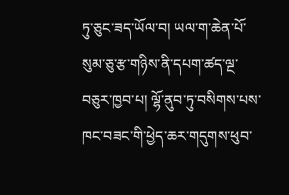ཏུ་ཅུང་ཟད་ཡོལ་བ། ཡལ་ག་ཆེན་པོ་སུམ་ཅུ་རྩ་གཉིས་ནི་དཔག་ཚད་ལྔ་བཅུར་ཁྱབ་པ། ལྷོ་ནུབ་ཏུ་བསིགས་པས་ཁང་བཟང་གི་ཕྱེད་ཆར་གདུགས་ཕུབ་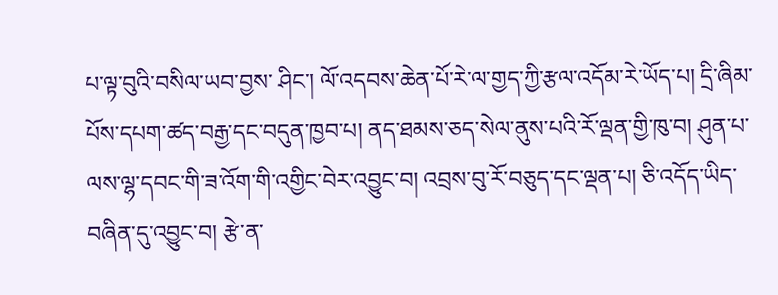པ་ལྟ་བུའི་བསིལ་ཡབ་བྱས་ ཤིང་། ལོ་འདབས་ཆེན་པོ་རེ་ལ་གྱད་ཀྱི་རྩལ་འདོམ་རེ་ཡོད་པ། དྲི་ཞིམ་པོས་དཔག་ཚད་བརྒྱ་དང་བདུན་ཁྱབ་པ། ནད་ཐམས་ཅད་སེལ་ནུས་པའི་རོ་ལྡན་གྱི་ཁུ་བ། ཤུན་པ་ལས་ལྷ་དབང་གི་ཟ་འོག་གི་འགྱིང་བེར་འབྱུང་བ། འབྲས་བུ་རོ་བཅུད་དང་ལྡན་པ། ཅི་འདོད་ཡིད་བཞིན་དུ་འབྱུང་བ། རྩེ་ན་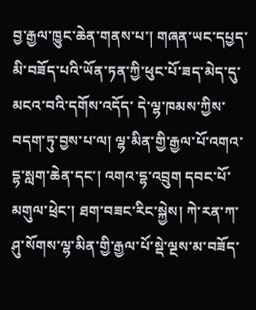བྱ་རྒྱལ་ཁྱུང་ཆེན་གནས་པ་། གཞན་ཡང་དཔྱད་མི་བཟོད་པའི་ཡོན་ཏན་ཀྱི་ཕུང་པོ་ཟད་མེད་དུ་མངའ་བའི་དགོས་འདོད་ དེ་ལྷ་ཁམས་ཀྱིས་བདག་ཏུ་བྱས་པ་ལ། ལྷ་མིན་གྱི་རྒྱལ་པོ་འགའ་དྷ་སླག་ཆེན་དང་། འགའ་དྷ་འབྲུག དབང་པོ་མགུལ་ཕྲེང་། ཐག་བཟང་རིང་སྐྱེས། ཀེ་རན་ཀ་ཤུ་སོགས་ལྷ་མིན་གྱི་རྒྱལ་པོ་སྡེ་ལྔས་མ་བཟོད་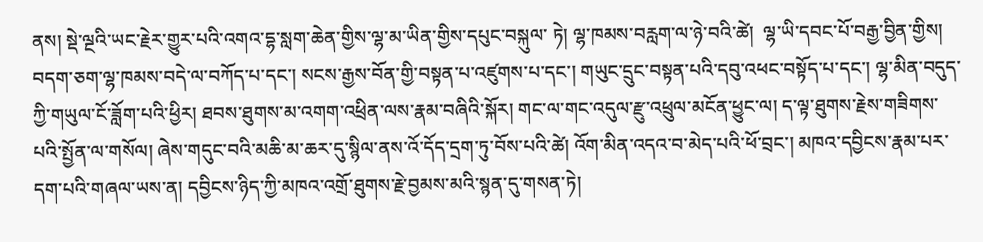ནས། སྡེ་ལྔའི་ཡང་རྗེར་གྱུར་པའི་འགའ་དྷ་སླག་ཆེན་གྱིས་ལྷ་མ་ཡིན་གྱིས་དཔུང་བསྐུལ་ ཏེ། ལྷ་ཁམས་བརླག་ལ་ཉེ་བའི་ཚེ།  ལྷ་ཡི་དབང་པོ་བརྒྱ་བྱིན་གྱིས། བདག་ཅག་ལྷ་ཁམས་བདེ་ལ་བཀོད་པ་དང་། སངས་རྒྱས་བོན་གྱི་བསྟན་པ་འཛུགས་པ་དང་། གཡུང་དྲུང་བསྟན་པའི་དབུ་འཕང་བསྟོད་པ་དང་། ལྷ་མིན་བདུད་ཀྱི་གཡུལ་ངོ་ཟློག་པའི་ཕྱིར། ཐབས་ཐུགས་མ་འགག་འཕྲིན་ལས་རྣམ་བཞིའི་སྐོར། གང་ལ་གང་འདུལ་རྫུ་འཕྲུལ་མངོན་ཕྱུང་ལ། ད་ལྟ་ཐུགས་རྗེས་གཟིགས་པའི་སྤྱོན་ལ་གསོལ། ཞེས་གདུང་བའི་མཆི་མ་ཆར་དུ་སྙིལ་ནས་འོ་དོད་དྲག་ཏུ་བོས་པའི་ཚེ། འོག་མིན་འདའ་བ་མེད་པའི་ཕོ་བྲང་། མཁའ་དབྱིངས་རྣམ་པར་དག་པའི་གཞལ་ཡས་ན། དབྱིངས་ཉིད་ཀྱི་མཁའ་འགྲོ་ཐུགས་རྗེ་བྱམས་མའི་སྙན་དུ་གསན་ཏེ།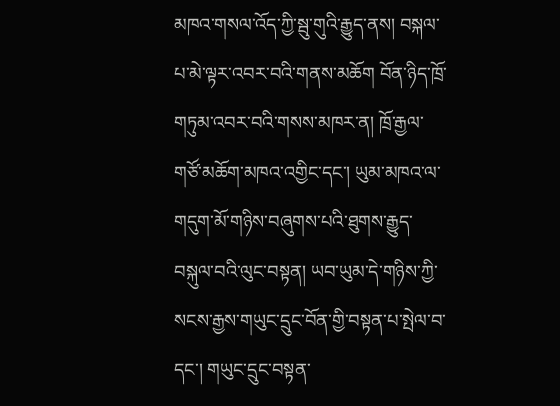མཁའ་གསལ་འོད་ཀྱི་སྦུ་གུའི་རྒྱུད་ནས། བསྐལ་པ་མེ་ལྟར་འབར་བའི་གནས་མཆོག བོན་ཉིད་ཁྲོ་གཏུམ་འབར་བའི་གསས་མཁར་ན། ཁྲོ་རྒྱལ་གཙོ་མཆོག་མཁའ་འགྱིང་དང་། ཡུམ་མཁའ་ལ་གདུག་མོ་གཉིས་བཞུགས་པའི་ཐུགས་རྒྱུད་བསྐུལ་བའི་ལུང་བསྟན། ཡབ་ཡུམ་དེ་གཉིས་ཀྱི་སངས་རྒྱས་གཡུང་དྲུང་བོན་གྱི་བསྟན་པ་སྤེལ་བ་དང་། གཡུང་དྲུང་བསྟན་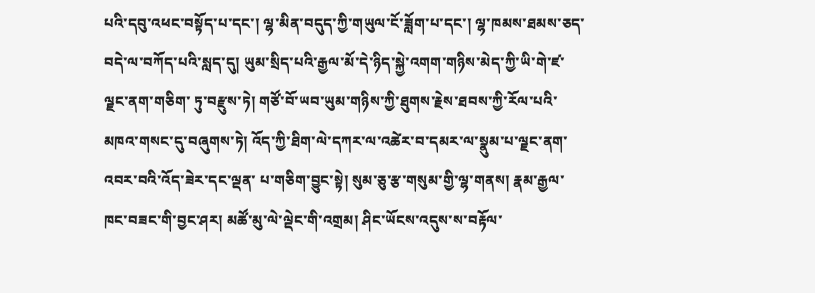པའི་དབུ་འཕང་བསྟོད་པ་དང་། ལྷ་མིན་བདུད་ཀྱི་གཡུལ་ངོ་ཟློག་པ་དང་། ལྷ་ཁམས་ཐམས་ཅད་བདེ་ལ་བཀོད་པའི་སླད་དུ། ཡུམ་སྲིད་པའི་རྒྱལ་མོ་དེ་ཉིད་སྐྱེ་འགག་གཉིས་མེད་ཀྱི་ཡི་གེ་ཛ་ལྗང་ནག་གཅིག་ ཏུ་བརྫུས་ཏེ། གཙོ་བོ་ཡབ་ཡུམ་གཉིས་ཀྱི་ཐུགས་རྗེས་ཐབས་ཀྱི་རོལ་པའི་མཁའ་གསང་དུ་བཞུགས་ཏེ། འོད་ཀྱི་ཐིག་ལེ་དཀར་ལ་འཚེར་བ་དམར་ལ་སྣུམ་པ་ལྗང་ནག་འབར་བའི་འོད་ཟེར་དང་ལྡན་ པ་གཅིག་བྱུང་སྟེ། སུམ་ཅུ་རྩ་གསུམ་གྱི་ལྷ་གནས། རྣམ་རྒྱལ་ཁང་བཟང་གི་བྱང་ཤར། མཚོ་མུ་ལེ་ལྡེང་གི་འགྲམ། ཤིང་ཡོངས་འདུས་ས་བརྟོལ་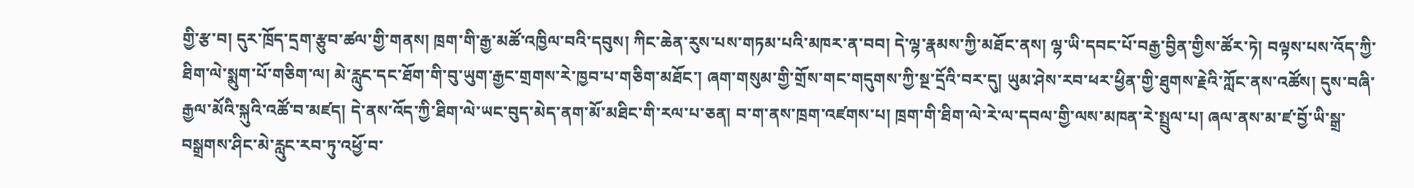གྱི་རྩ་བ། དུར་ཁྲོད་དྲག་རྩུབ་ཚལ་གྱི་གནས། ཁྲག་གི་རྒྱ་མཚོ་འཁྱིལ་བའི་དབུས། ཀིང་ཆེན་རུས་པས་གཏམ་པའི་མཁར་ན་བབ། དེ་ལྷ་རྣམས་ཀྱི་མཐོང་ནས། ལྷ་ཡི་དབང་པོ་བརྒྱ་བྱིན་གྱིས་ཚོར་ཏེ། བལྟས་པས་འོད་ཀྱི་ཐིག་ལེ་སྨུག་པོ་གཅིག་ལ། མེ་རླུང་དང་ཐོག་གི་བུ་ཡུག་རྒྱང་གྲགས་རེ་ཁྱབ་པ་གཅིག་མཐོང་། ཞག་གསུམ་གྱི་གྲོས་གང་གདུགས་ཀྱི་སྔ་དྲོའི་བར་དུ། ཡུམ་ཤེས་རབ་ཕར་ཕྱིན་གྱི་ཐུགས་རྗེའི་ཀློང་ནས་འཚོས། དུས་བཞི་རྒྱལ་མོའི་སྐུའི་འཚོ་བ་མཛད། དེ་ནས་འོད་ཀྱི་ཐིག་ལེ་ཡང་བུད་མེད་ནག་མོ་མཐིང་གི་རལ་པ་ཅན། བ་ག་ནས་ཁྲག་འཛགས་པ། ཁྲག་གི་ཐིག་ལེ་རེ་ལ་དབལ་གྱི་ལས་མཁན་རེ་སྤྲུལ་པ། ཞལ་ནས་མ་ཛ་བྱོ་ཡི་སྒྲ་བསྒྲགས་ཤིང་མེ་རླུང་རབ་ཏུ་འཕྱོ་བ་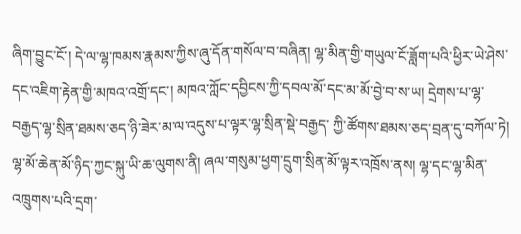ཞིག་བྱུང་ངོ་། དེ་ལ་ལྷ་ཁམས་རྣམས་ཀྱིས་ཞུ་དོན་གསོལ་བ་བཞིན། ལྷ་མིན་གྱི་གཡུལ་ངོ་ཟློག་པའི་ཕྱིར་ཡེ་ཤེས་དང་འཇིག་རྟེན་གྱི་མཁའ་འགྲོ་དང་། མཁའ་ཀློང་དབྱིངས་ཀྱི་དབལ་མོ་དང་མ་མོ་བྱེ་བ་ས་ཡ། དྲེགས་པ་ལྷ་བརྒྱད་ལྷ་སྲིན་ཐམས་ཅད་ཉི་ཟེར་མ་ལ་འདུས་པ་ལྟར་ལྷ་སྲིན་སྡེ་བརྒྱད་ ཀྱི་ཚོགས་ཐམས་ཅད་བྲན་དུ་བཀོལ་ཏེ། ལྷ་མོ་ཆེན་མོ་ཉིད་ཀྱང་སྐུ་ཡི་ཆ་ལུགས་ནི། ཞལ་གསུམ་ཕྱག་དྲུག་སྲིན་མོ་ལྟར་འཁྲོས་ནས། ལྷ་དང་ལྷ་མིན་འཁྲུགས་པའི་དྲག་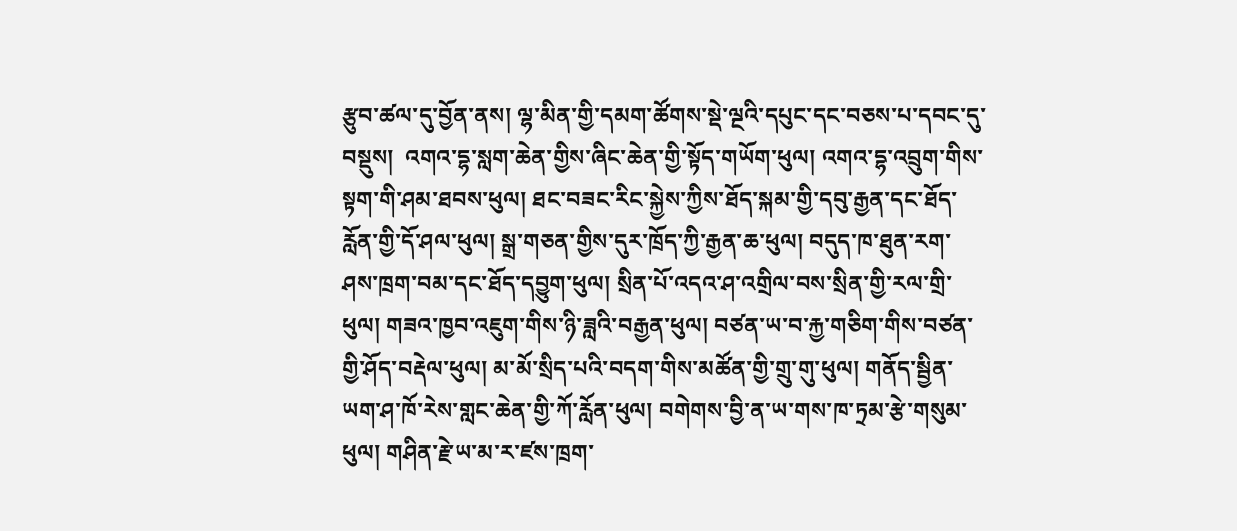རྩུབ་ཚལ་དུ་བྱོན་ནས། ལྷ་མིན་གྱི་དམག་ཚོགས་སྡེ་ལྔའི་དཔུང་དང་བཅས་པ་དབང་དུ་བསྡུས།  འགའ་དྷ་སླག་ཆེན་གྱིས་ཞིང་ཆེན་གྱི་སྟོད་གཡོག་ཕུལ། འགའ་དྷ་འབྲུག་གིས་སྟག་གི་ཤམ་ཐབས་ཕུལ། ཐང་བཟང་རིང་སྐྱེས་ཀྱིས་ཐོད་སྐམ་གྱི་དབུ་རྒྱན་དང་ཐོད་རློན་གྱི་དོ་ཤལ་ཕུལ། སྒྲ་གཅན་གྱིས་དུར་ཁྲོད་ཀྱི་རྒྱན་ཆ་ཕུལ། བདུད་ཁ་ཐུན་རག་ཤས་ཁྲག་བམ་དང་ཐོད་དབྱུག་ཕུལ། སྲིན་པོ་འདའ་ཤ་འགྲིལ་བས་སྲིན་གྱི་རལ་གྲི་ཕུལ། གཟའ་ཁྱབ་འཇུག་གིས་ཉི་ཟླའི་བརྒྱན་ཕུལ། བཙན་ཡ་བ་རྐྱ་གཅིག་གིས་བཙན་གྱི་ཤོད་བརྡེལ་ཕུལ། མ་མོ་སྲིད་པའི་བདག་གིས་མཚོན་གྱི་གྲུ་གུ་ཕུལ། གནོད་སྦྱིན་ཡག་ཤ་ཁོ་རེས་གླང་ཆེན་གྱི་ཀོ་རློན་ཕུལ། བགེགས་བྱི་ན་ཡ་གས་ཁ་ཏྲམ་རྩེ་གསུམ་ཕུལ། གཤིན་རྗེ་ཡ་མ་ར་ཛས་ཁྲག་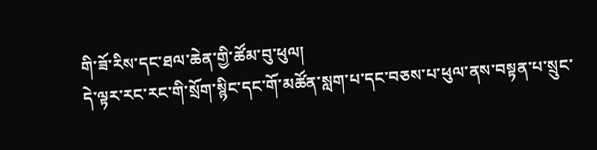གི་ཟོ་རིས་དང་ཐལ་ཆེན་གྱི་ཚོམ་བུ་ཕུལ།
དེ་ལྟར་རང་རང་གི་སྲོག་སྙིང་དང་གོ་མཚོན་སླག་པ་དང་བཅས་པ་ཕུལ་ནས་བསྟན་པ་སྲུང་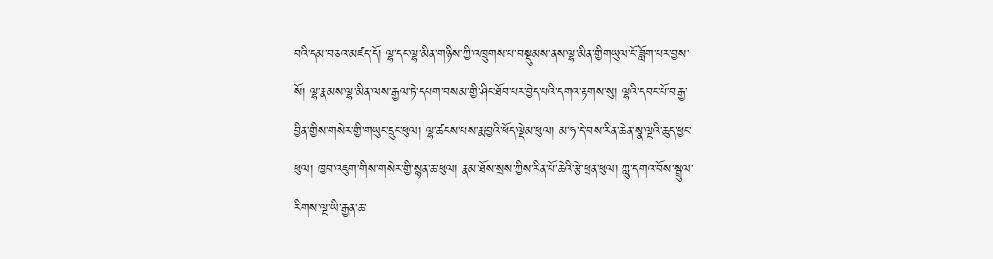བའི་དམ་བཅའ་མཛད་དོ། ལྷ་དང་ལྷ་མིན་གཉིས་ཀྱི་འཁྲུགས་པ་བསྡུམས་ནས་ལྷ་མིན་གྱིགཡུལ་ངོ་ཟློག་པར་བྱས་སོ། ལྷ་རྣམས་ལྷ་མིན་ལས་རྒྱལ་ཏེ་དཔག་བསམ་གྱི་ཤིང་ཐོབ་པར་བྱེད་པའི་དགའ་རྟགས་སུ། ལྷའི་དབང་པོ་བརྒྱ་བྱིན་གྱིས་གསེར་གྱི་གཡུང་དྲུང་ཕུལ། ལྷ་ཚངས་པས་རྨ་བྱའི་ཕོད་ལྡེམ་ཕུལ། མ་ཧ་དེ་བས་རིན་ཆེན་སྣ་ལྔའི་ཆུད་ཕྱང་ཕུལ། ཁྱབ་འཇུག་གིས་གསེར་གྱི་སྙན་ཆ་ཕུལ། རྣམ་ཐོས་སྲས་ཀྱིས་རིན་པོ་ཆེའི་རྩེ་ཕྲན་ཕུལ། ཀླུ་དགའ་བོས་སྦྲུལ་རིགས་ལྔ་ཡི་རྒྱན་ཆ་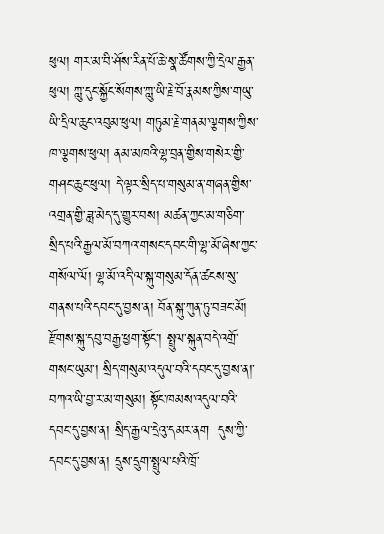ཕུལ། གར་མ་བི་ཤོས་རིན་པོ་ཆེ་སྣ་ཚོགས་ཀྱི་དྲེལ་རྒྱན་ཕུལ། ཀླུ་དུང་སྐྱོང་སོགས་ཀླུ་ཡི་རྗེ་བོ་རྣམས་ཀྱིས་གཡུ་ཡི་དྲིལ་ཆུང་འབུམ་ཕུལ། གཏུམ་རྗེ་གནམ་ལྕགས་ཀྱིས་ཁ་ལྕགས་ཕུལ། ནམ་མཁའི་ལྷ་བྲན་གྱིས་གསེར་གྱི་གཤང་ཆུང་ཕུལ། དེ་ལྟར་སྲིད་པ་གསུམ་ན་གཞན་གྱིས་འགྲན་གྱི་ཟླ་མེད་དུ་གྱུར་བས། མཚན་ཀྱང་མ་གཅིག་སྲིད་པའི་རྒྱལ་མོ་བཀའ་གསང་དབང་གི་ལྷ་མོ་ཞེས་ཀྱང་གསོལ་ལོ། ལྷ་མོ་འདི་ལ་སྐུ་གསུམ་དོན་ཚངས་སུ་གནས་པའི་དབང་དུ་བྱས་ན། བོན་སྐུ་ཀུན་ཏུ་བཟང་མོ། རྫོགས་སྐུ་དབུ་བརྒྱ་ཕྱག་སྟོང་། སྤྲུལ་སྐུན་བདེ་འགྲོ་གསང་ཡུམ་། སྲིད་གསུམ་འདུལ་བའི་དབང་དུ་བྱས་ན།་ བཀའ་ཡི་བྱ་ར་མ་གསུམ། སྟོང་ཁམས་འདུལ་བའི་དབང་དུ་བྱས་ན། སྲིད་རྒྱལ་དྲེའུ་དམར་ནག  དུས་ཀྱི་དབང་དུ་བྱས་ན། དྲུས་དྲུག་སྤྲུལ་པའི་ཁྲོ་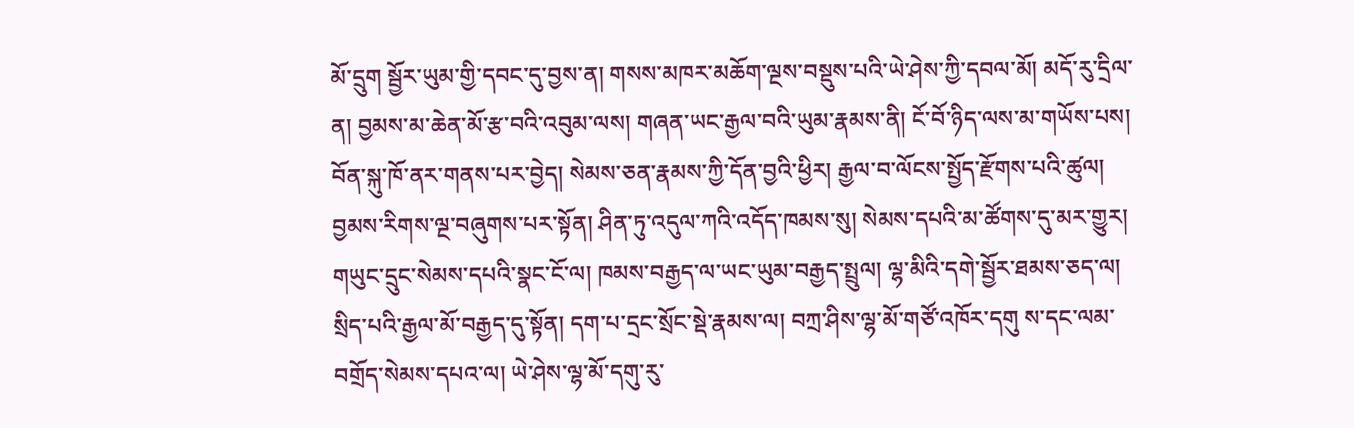མོ་དྲུག སྦྱོར་ཡུམ་གྱི་དབང་དུ་བྱས་ན། གསས་མཁར་མཆོག་ལྔས་བསྡུས་པའི་ཡེ་ཤེས་ཀྱི་དབལ་མོ། མདོ་རུ་དྲིལ་ན། བྱམས་མ་ཆེན་མོ་རྩ་བའི་འབུམ་ལས། གཞན་ཡང་རྒྱལ་བའི་ཡུམ་རྣམས་ནི། ངོ་བོ་ཉིད་ལས་མ་གཡོས་པས། བོན་སྐུ་ཁོ་ནར་གནས་པར་བྱེད། སེམས་ཅན་རྣམས་ཀྱི་དོན་བྱའི་ཕྱིར། རྒྱལ་བ་ལོངས་སྤྱོད་རྫོགས་པའི་ཚུལ། བྱམས་རིགས་ལྔ་བཞུགས་པར་སྟོན། ཤིན་ཏུ་འདུལ་ཀའི་འདོད་ཁམས་སུ། སེམས་དཔའི་མ་ཚོགས་དུ་མར་གྱུར། གཡུང་དྲུང་སེམས་དཔའི་སྣང་ངོ་ལ། ཁམས་བརྒྱད་ལ་ཡང་ཡུམ་བརྒྱད་སྤྲུལ། ལྷ་མིའི་དགེ་སྦྱོར་ཐམས་ཅད་ལ། སྲིད་པའི་རྒྱལ་མོ་བརྒྱད་དུ་སྟོན། དག་པ་དྲང་སྲོང་སྡེ་རྣམས་ལ། བཀྲ་ཤིས་ལྷ་མོ་གཙོ་འཁོར་དགུ ས་དང་ལམ་བགྲོད་སེམས་དཔའ་ལ། ཡེ་ཤེས་ལྷ་མོ་དགུ་རུ་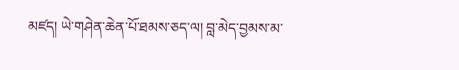མཛད། ཡེ་གཤེན་ཆེན་པོ་ཐམས་ཅད་ལ། བླ་མེད་བྱམས་མ་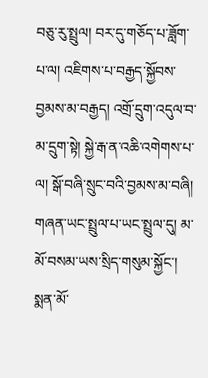བཅུ་རུ་སྤྲུལ། བར་དུ་གཅོད་པ་ཟློག་པ་ལ། འཇིགས་པ་བརྒྱད་སྐྱོབས་བྱམས་མ་བརྒྱད། འགྲོ་དྲུག་འདུལ་བ་མ་དྲུག་སྟེ། སྐྱེ་རྒ་ན་འཆི་འགེགས་པ་ལ། སྒོ་བཞི་སྲུང་བའི་བྱམས་མ་བཞི། གཞན་ཡང་སྤྲུལ་པ་ཡང་སྤྲུལ་དུ། མ་མོ་བསམ་ཡས་སྲིད་གསུམ་སྐྱོང་། སྨན་མོ་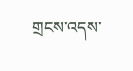གྲངས་འདས་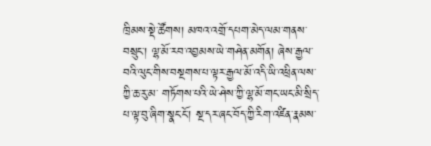ཁྲིམས་སྡེ་ཚོགས། མཁའ་འགྲོ་དཔག་མེད་ལམ་གནས་བསྲུང་། ལྷ་མོ་རབ་འབྱམས་ཡེ་གཤེན་མགོན། ཞེས་རྒྱལ་བའི་ལུང་གིས་བསྔགས་པ་ལྟར་རྒྱལ་མོ་འདི་ཡི་འཕྲིན་ལས་ཀྱི་ཆ་རུ་མ་ གཏོགས་པའི་ཡེ་ཤེས་ཀྱི་ལྷ་མོ་གང་ཡང་མི་སྲིད་པ་ལྟ་བུ་ཞིག་སྣང་ངོ་། སྔ་དར་ཞང་བོད་ཀྱི་རིག་འཛིན་རྣམས་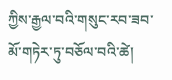ཀྱིས་རྒྱལ་བའི་གསུང་རབ་ཟབ་མོ་གཏེར་ཏུ་བཅོལ་བའི་ཚེ།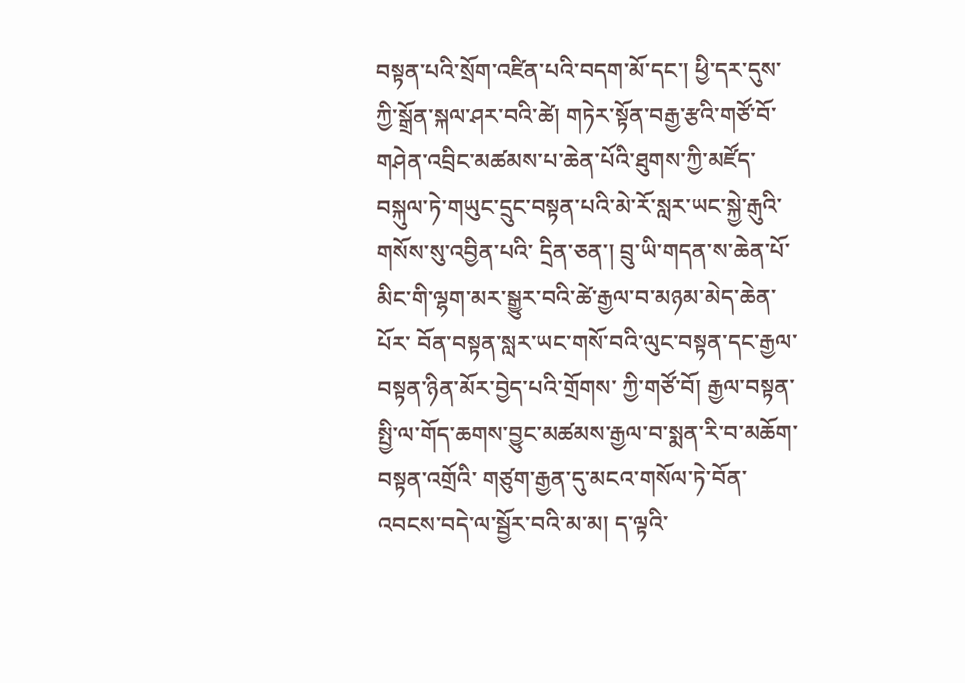བསྟན་པའི་སྲོག་འཛིན་པའི་བདག་མོ་དང་། ཕྱི་དར་དུས་ཀྱི་སྒྲོན་སྐལ་ཤར་བའི་ཚེ། གཏེར་སྟོན་བརྒྱ་རྩའི་གཙོ་བོ་གཤེན་འབྲིང་མཚམས་པ་ཆེན་པོའི་ཐུགས་ཀྱི་མཛོད་ བསྐུལ་ཏེ་གཡུང་དྲུང་བསྟན་པའི་མེ་རོ་སླར་ཡང་སྐྱེ་རྒུའི་གསོས་སུ་འབྱིན་པའི་ དྲིན་ཅན་། བྲུ་ཡི་གདན་ས་ཆེན་པོ་མིང་གི་ལྷག་མར་སྒྱུར་བའི་ཚེ་རྒྱལ་བ་མཉམ་མེད་ཆེན་པོར་ བོན་བསྟན་སླར་ཡང་གསོ་བའི་ལུང་བསྟན་དང་རྒྱལ་བསྟན་ཉིན་མོར་བྱེད་པའི་གྲོགས་ ཀྱི་གཙོ་བོ། རྒྱལ་བསྟན་སྤྱི་ལ་གོད་ཆགས་བྱུང་མཚམས་རྒྱལ་བ་སྨན་རི་བ་མཆོག་བསྟན་འགྲོའི་ གཙུག་རྒྱན་དུ་མངའ་གསོལ་ཏེ་བོན་འབངས་བདེ་ལ་སྦྱོར་བའི་མ་མ། ད་ལྟའི་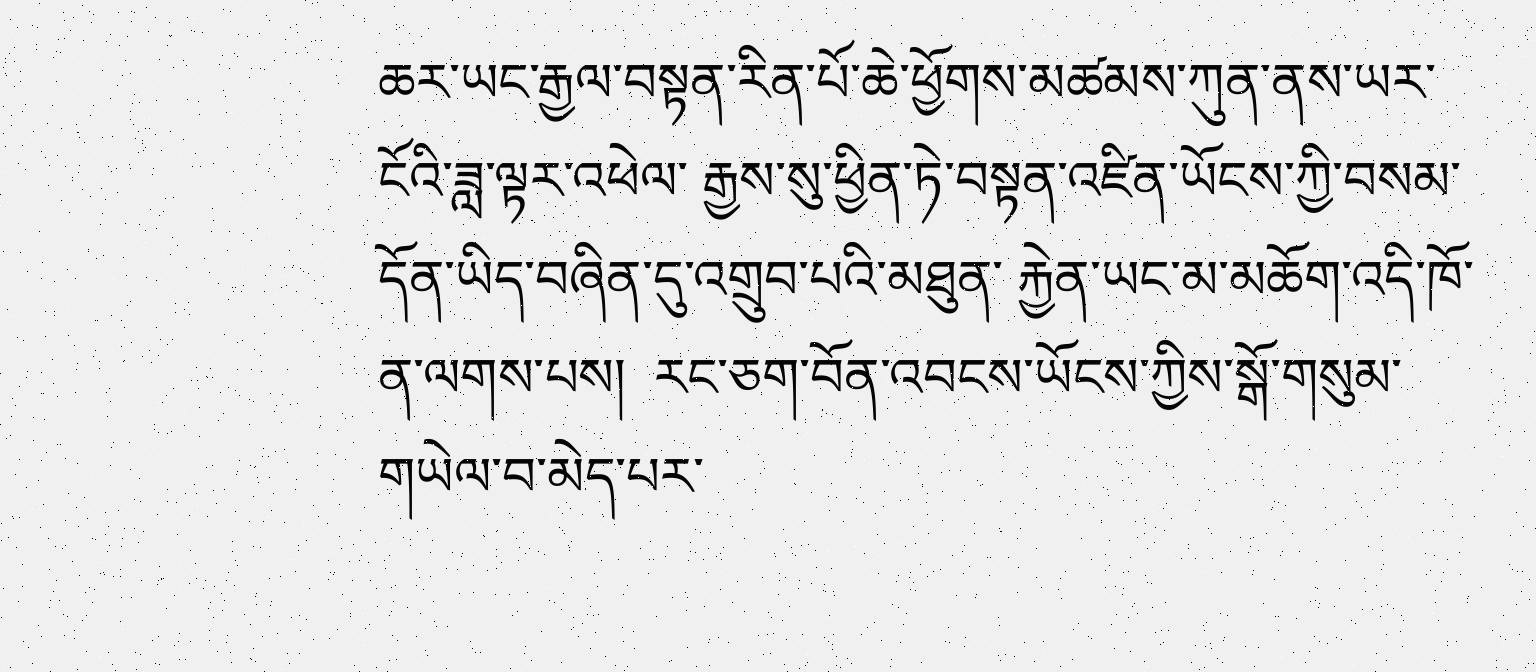ཆར་ཡང་རྒྱལ་བསྟན་རིན་པོ་ཆེ་ཕྱོགས་མཚམས་ཀུན་ནས་ཡར་ངོའི་ཟླ་ལྟར་འཕེལ་ རྒྱས་སུ་ཕྱིན་ཏེ་བསྟན་འཛིན་ཡོངས་ཀྱི་བསམ་དོན་ཡིད་བཞིན་དུ་འགྲུབ་པའི་མཐུན་ རྐྱེན་ཡང་མ་མཆོག་འདི་ཁོ་ན་ལགས་པས།  རང་ཅག་བོན་འབངས་ཡོངས་ཀྱིས་སྒོ་གསུམ་གཡེལ་བ་མེད་པར་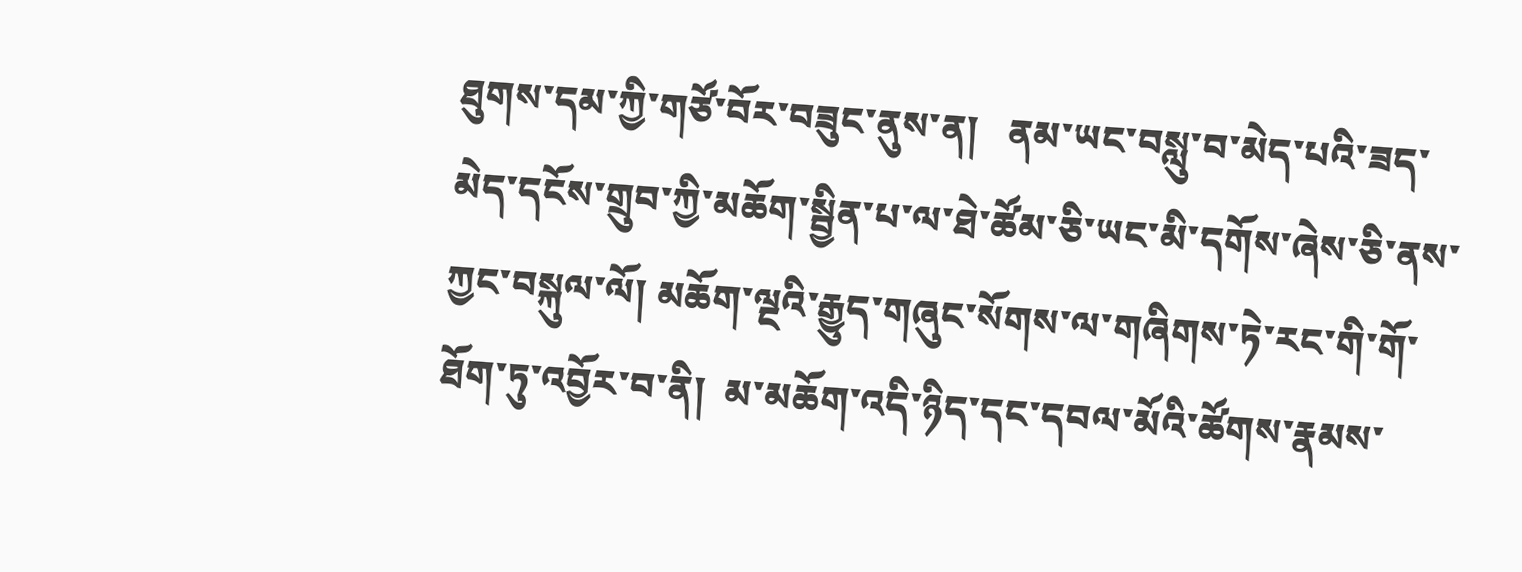ཐུགས་དམ་ཀྱི་གཙོ་བོར་བཟུང་ནུས་ན།   ནམ་ཡང་བསླུ་བ་མེད་པའི་ཟད་མེད་དངོས་གྲུབ་ཀྱི་མཆོག་སྦྱིན་པ་ལ་ཐེ་ཚོམ་ཅི་ཡང་མི་དགོས་ཞེས་ཅི་ནས་ཀྱང་བསྐུལ་ལོ། མཆོག་ལྔའི་རྒྱུད་གཞུང་སོགས་ལ་གཞིགས་ཏེ་རང་གི་གོ་ཐོག་ཏུ་འབྱོར་བ་ནི།  མ་མཆོག་འདི་ཉིད་དང་དབལ་མོའི་ཚོགས་རྣམས་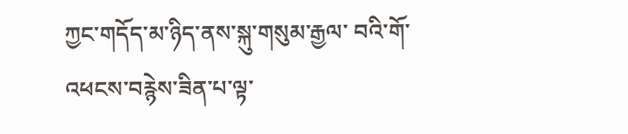ཀྱང་གདོད་མ་ཉིད་ནས་སྐུ་གསུམ་རྒྱལ་ བའི་གོ་འཕངས་བརྙེས་ཟིན་པ་ལྟ་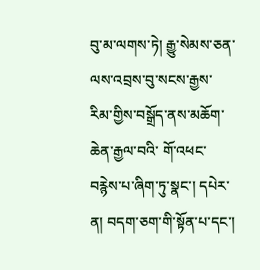བུ་མ་ལགས་ཏེ། རྒྱུ་སེམས་ཅན་ལས་འབྲས་བུ་སངས་རྒྱས་རིམ་གྱིས་བསྒྲོད་ནས་མཆོག་ཆེན་རྒྱལ་བའི་ གོ་འཕང་བརྙེས་པ་ཞིག་ཏུ་སྣང་། དཔེར་ན། བདག་ཅག་གི་སྟོན་པ་དང་།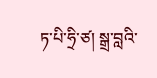ཏ་པི་ཧྲི་ཙ། སྒྲ་བླའི་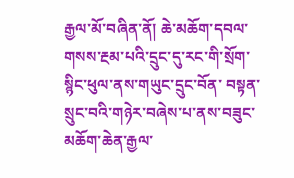རྒྱལ་མོ་བཞིན་ནོ། ཆེ་མཆོག་དབལ་གསས་རྔམ་པའི་དྲུང་དུ་རང་གི་སྲོག་སྙིང་ཕུལ་ནས་གཡུང་དྲུང་བོན་ བསྟན་སྲུང་བའི་གཉེར་བཞེས་པ་ནས་བཟུང་མཆོག་ཆེན་རྒྱལ་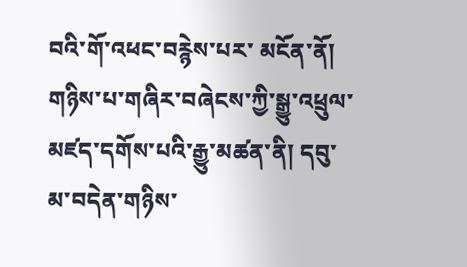བའི་གོ་འཕང་བརྙེས་པར་ མངོན་ནོ། གཉིས་པ་གཞིར་བཞེངས་ཀྱི་སྒྱུ་འཕྲུལ་མཛད་དགོས་པའི་རྒྱུ་མཚན་ནི། དབུ་མ་བདེན་གཉིས་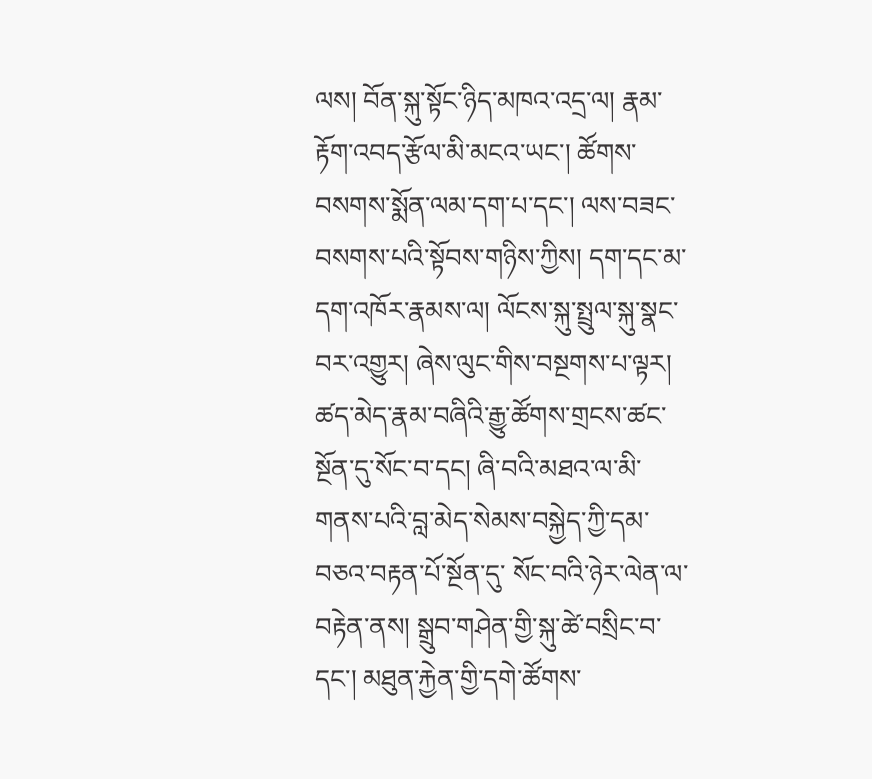ལས། བོན་སྐུ་སྟོང་ཉིད་མཁའ་འདྲ་ལ། རྣམ་རྟོག་འབད་རྩོལ་མི་མངའ་ཡང་། ཚོགས་བསགས་སྨོན་ལམ་དག་པ་དང་། ལས་བཟང་བསགས་པའི་སྟོབས་གཉིས་ཀྱིས། དག་དང་མ་དག་འཁོར་རྣམས་ལ། ལོངས་སྐུ་སྤྲུལ་སྐུ་སྣང་བར་འགྱུར། ཞེས་ལུང་གིས་བསྔགས་པ་ལྟར། ཚད་མེད་རྣམ་བཞིའི་རྒྱུ་ཚོགས་གྲངས་ཚང་སྔོན་དུ་སོང་བ་དང། ཞི་བའི་མཐའ་ལ་མི་གནས་པའི་བླ་མེད་སེམས་བསྐྱེད་ཀྱི་དམ་བཅའ་བརྟན་པོ་སྔོན་དུ་ སོང་བའི་ཉེར་ལེན་ལ་བརྟེན་ནས། སྒྲུབ་གཤེན་གྱི་སྐུ་ཚེ་བསྲིང་བ་དང་། མཐུན་རྐྱེན་གྱི་དགེ་ཚོགས་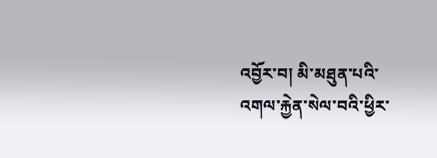འབྱོར་བ། མི་མཐུན་པའི་འགལ་རྐྱེན་སེལ་བའི་ཕྱིར་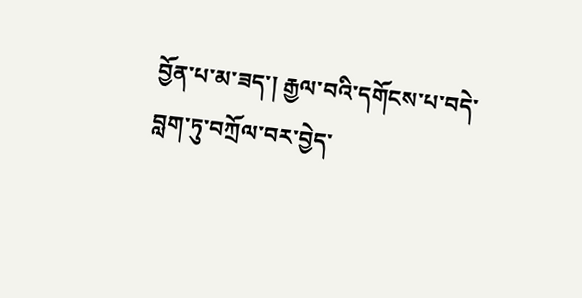བྱོན་པ་མ་ཟད་། རྒྱལ་བའི་དགོངས་པ་བདེ་བླག་ཏུ་བཀྲོལ་བར་བྱེད་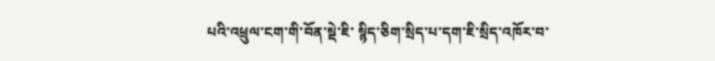པའི་འཕྲུལ་ངག་གི་བོན་སྡེ་ཇི་ སྙིད་ཅིག་སྲིད་པ་དག་ཇི་སྲིད་འཁོར་བ་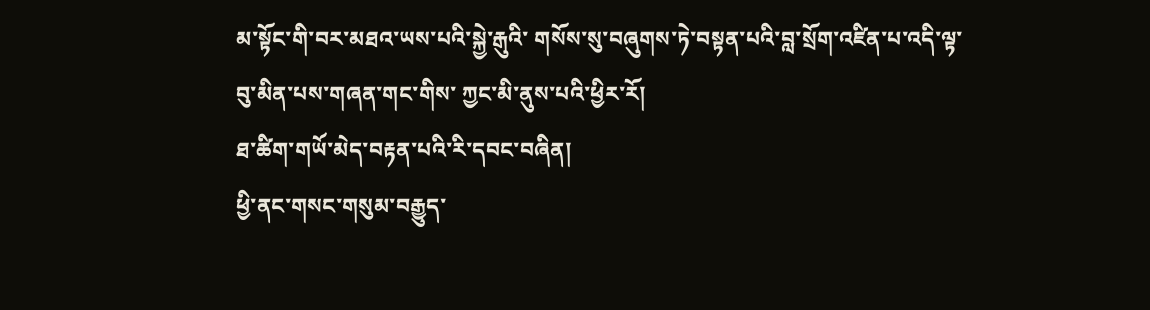མ་སྟོང་གི་བར་མཐའ་ཡས་པའི་སྐྱེ་རྒུའི་ གསོས་སུ་བཞུགས་ཏེ་བསྟན་པའི་བླ་སྲོག་འཛིན་པ་འདི་ལྟ་བུ་མིན་པས་གཞན་གང་གིས་ ཀྱང་མི་ནུས་པའི་ཕྱིར་རོ།
ཐ་ཚིག་གཡོ་མེད་བརྟན་པའི་རི་དབང་བཞིན།
ཕྱི་ནང་གསང་གསུམ་བརྒྱུད་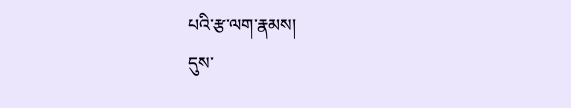པའི་རྩ་ལག་རྣམས།
དུས་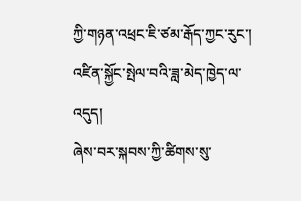ཀྱི་གཉན་འཕྲང་ཇི་ཙམ་རྒོད་ཀྱང་རུང་།
འཛིན་སྐྱོང་སྤེལ་བའི་ཟླ་མེད་ཁྱེད་ལ་འདུད།
ཞེས་བར་སྐབས་ཀྱི་ཚིགས་སུ་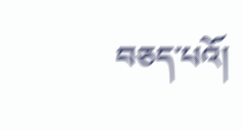བཅད་པའོ།